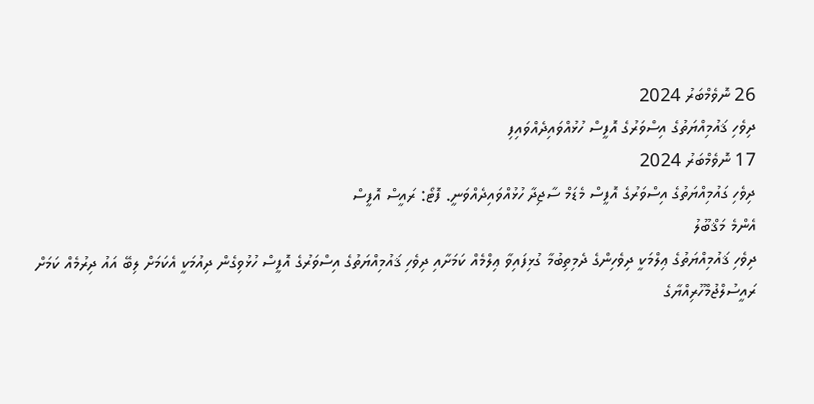26 ނޮވެމްބަރު 2024
ދިވެހި ޤައުމިއްޔަތުގެ އިސްވަރުގެ އޮފީސް ހުޅުއްވައިދެއްވައިފި
17 ނޮވެމްބަރު 2024
ދިވެހި ގައުމިއްޔަތުގެ އިސްވަރުގެ އޮފީސް މެޑަމް ސާޖިދާ ހުޅުއްވައިދެއްވަނީ. ފޮޓޯ: ރައީސް އޮފީސް
އެންމެ މަޤްބޫލު
ދިވެހި ޤައުމިއްޔަތުގެ ޢިލްމަކީ ދިވެހިންގެ ދެމިތިބުމާ ގުޅިފައިވާ ޢިލްމެއް ކަމަށާއި ދިވެހި ޤައުމިއްޔަތުގެ އިސްވަރުގެ އޮފީސް ހުޅުވިގެން ދިއުމަކީ އެކަމަށް ލިބޭ އައު ދިރުމެއް ކަމަށް ރައީސުލްޖުމްހޫރިއްޔާގެ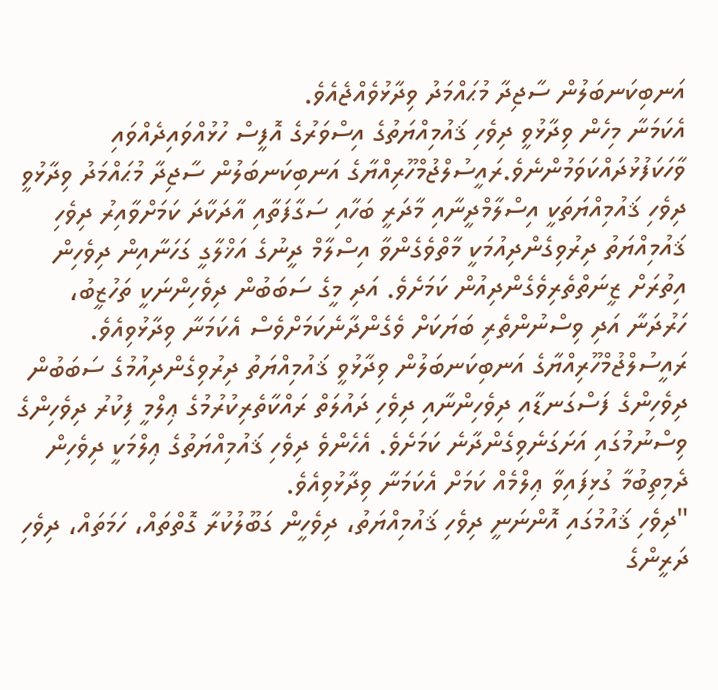އަނބިކަނބަލުން ސާޖިދާ މުޙައްމަދު ވިދާޅުވެއްޖެއެވެ.
އެކަމަނާ މިހެން ވިދާޅުވީ ދިވެހި ޤައުމިއްޔަތުގެ އިސްވަރުގެ އޮފީސް ހުޅުއްވައިދެއްވައި ވާހަކަފުޅުދައްކަވަމުންނެވެ.ރައީސުލްޖުމްހޫރިއްޔާގެ އަނބިކަނބަލުން ސާޖިދާ މުޙައްމަދު ވިދާޅުވީ ދިވެހި ޤައުމިއްޔަތަކީ އިސްލާމްދީނާއި މާދަރީ ބަހާއި ސަގާފަތާއި އާދަކާދަ ކަމަށްވާއިރު ދިވެހި ޤައުމިއްޔަތު ދިރުވިގެންދިއުމަކީ މާތްވެގެންވާ އިސްލާމް ދީނުގެ އަޚްލާގީ ގަހަނާއިން ދިވެހިން އިތުރަށް ޒީނަތްތެރިވެގެންދިއުން ކަމަށެވެ. އަދި މީގެ ސަބަބުން ދިވެހިންނަކީ ތަހުޒީބު، ހަރުދަނާ އަދި ވިސްނުންތެރި ބަޔަކަށް ވެގެންދާނެކަމަށްވެސް އެކަމަނާ ވިދާޅުވިއެވެ.
ރައީސުލްޖުމްހޫރިއްޔާގެ އަނބިކަނބަލުން ވިދާޅުވީ ޤައުމިއްޔަތު ދިރުވިގެންދިއުމުގެ ސަބަބުން ދިވެހިންގެ ފަސްގަނޑާއި ދިވެހިންނާއި ދިވެހި ދައުލަތް ރައްކާތެރިކުރުމުގެ ޢިލްމީ ފިކުރު ދިވެހިންގެ ވިސްނުމުގައި އަށަގަނެވިގެންދާނެ ކަމަށެވެ. އެހެންވެ ދިވެހި ޤައުމިއްޔަތުގެ ޢިލްމަކީ ދިވެހިން ދެމިތިބުމާ ގުޅިފައިވާ ޢިލްމެއް ކަމަށް އެކަމަނާ ވިދާޅުވިއެވެ.
"ދިވެހި ޤައުމުގައި އޮންނަނީ ދިވެހި ޤައުމިއްޔަތު، ދިވެހީން ގަބޫލުކުރާ ގޮތްތައް، ހަމަތައް، ދިވެހި ދަރީންގެ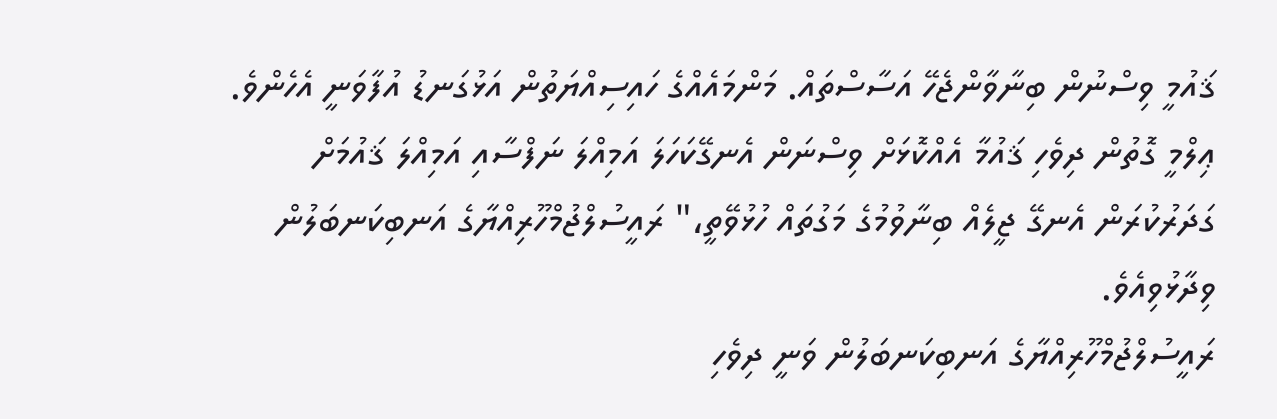ޤައުމީ ވިސްނުން ބިނާވާންޖެހޭ އަސާސްތައް. މަންމައެއްގެ ހައިސިއްޔަތުން އަޅުގަނޑު އުފާވަނީ އެހެންވެ. ޢިލްމީ ގޮތުން ދިވެހި ޤައުމާ އެއްކޮޅަށް ވިސްނަން އެނގޭކަހަލަ އަމިއްލަ ނަފްސާއި އަމިއްލަ ޤައުމަށް ގަދަރުކުރަން އެނގޭ ޖީލެއް ބިނާވުމުގެ މަގުތައް ހުޅުވޭތީ،" ރައީސުލްޖުމްހޫރިއްޔާގެ އަނބިކަނބަލުން ވިދާޅުވިއެވެ.
ރައީސުލްޖުމްހޫރިއްޔާގެ އަނބިކަނބަލުން ވަނީ ދިވެހި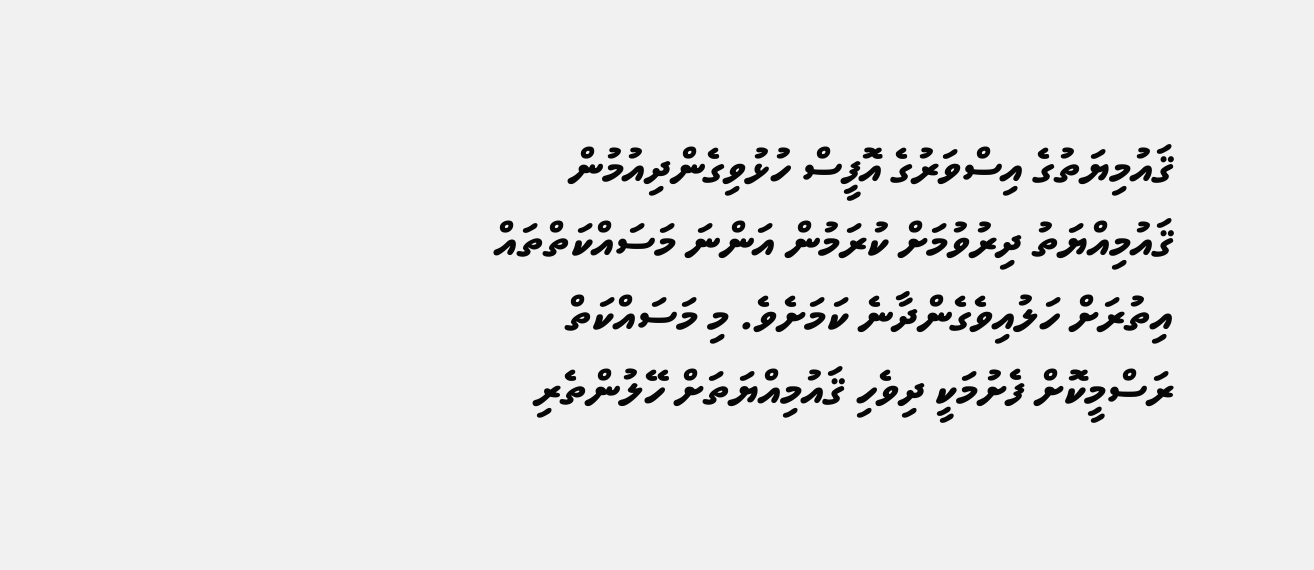ޤައުމިޔަތުގެ އިސްވަރުގެ އޮފީސް ހުޅުވިގެންދިއުމުން ޤައުމިއްޔަތު ދިރުވުމަށް ކުރަމުން އަންނަ މަސައްކަތްތައް އިތުރަށް ހަލުއިވެގެންދާނެ ކަމަށެވެ. މި މަސައްކަތް ރަސްމީކޮށް ފެށުމަކީ ދިވެހި ޤައުމިއްޔަތަށް ހޭލުންތެރި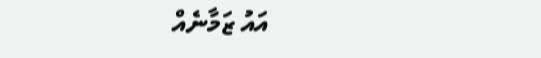އައު ޒަމާނެއް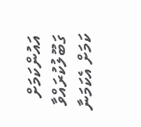އައުންކަމަށް ގަބޫލުކުރައްވާ ކަމަށް އެކަމަނާ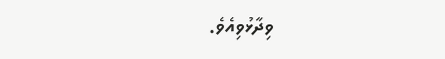ވިދާޅުވިއެވެ.